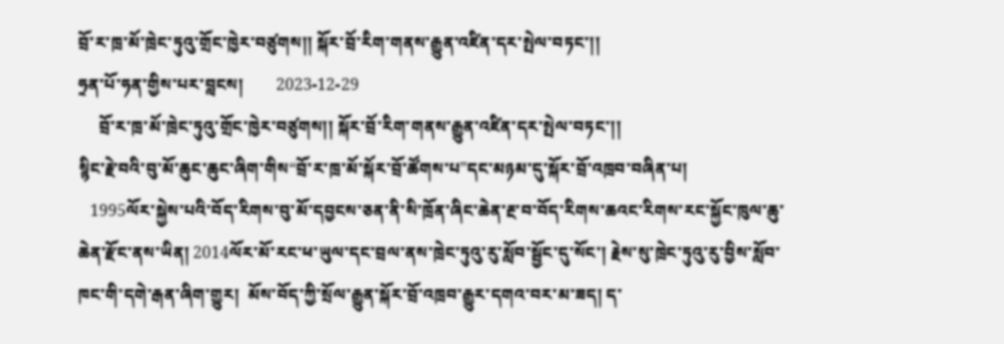བྲོ་ར་ཁྲ་མོ་ཁྲེང་ཏུའུ་གྲོང་ཁྱེར་བཙུགས།། སྐོར་བྲོ་རིག་གནས་རྒྱུན་འཛིན་དར་སྤེལ་བཏང་།།
ཧྲན་པོ་ཧན་གྱིས་པར་བླངས།        2023-12-29
     བྲོ་ར་ཁྲ་མོ་ཁྲེང་ཏུའུ་གྲོང་ཁྱེར་བཙུགས།། སྐོར་བྲོ་རིག་གནས་རྒྱུན་འཛིན་དར་སྤེལ་བཏང་།།
སྙིང་རྗེ་བའི་བུ་མོ་ཆུང་ཆུང་ཞིག་གིས“བྲོ་ར་ཁྲ་མོ་སྐོར་བྲོ་ཚོགས་པ”དང་མཉམ་དུ་སྐོར་བྲོ་འཁྲབ་བཞིན་པ།
   1995ལོར་སྐྱེས་པའི་བོད་རིགས་བུ་མོ་དབྱངས་ཅན་ནི་སི་ཁྲོན་ཞིང་ཆེན་རྔ་བ་བོད་རིགས་ཆའང་རིགས་རང་སྐྱོང་ཁུལ་ཆུ་ཆེན་རྫོང་ནས་ཡིན། 2014ལོར་མོ་རང་ཕ་ཡུལ་དང་བྲལ་ནས་ཁྲེང་ཏུའུ་རུ་སློབ་སྦྱོང་དུ་སོང་། རྗེས་སུ་ཁྲེང་ཏུའུ་རུ་བྱིས་སློབ་ཁང་གི་དགེ་རྒན་ཞིག་གྱུར།  མོས་བོད་ཀྱི་སྲོལ་རྒྱུན་སྐོར་བྲོ་འཁྲབ་རྒྱུར་དགའ་བར་མ་ཟད། ད་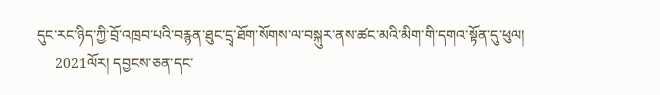དུང་རང་ཉིད་ཀྱི་བྲོ་འཁྲབ་པའི་བརྙན་ཐུང་དྲྭ་ཐོག་སོགས་ལ་བསྐུར་ནས་ཚང་མའི་མིག་གི་དགའ་སྟོན་དུ་ཕུལ།
     2021ལོར། དབྱངས་ཅན་དང་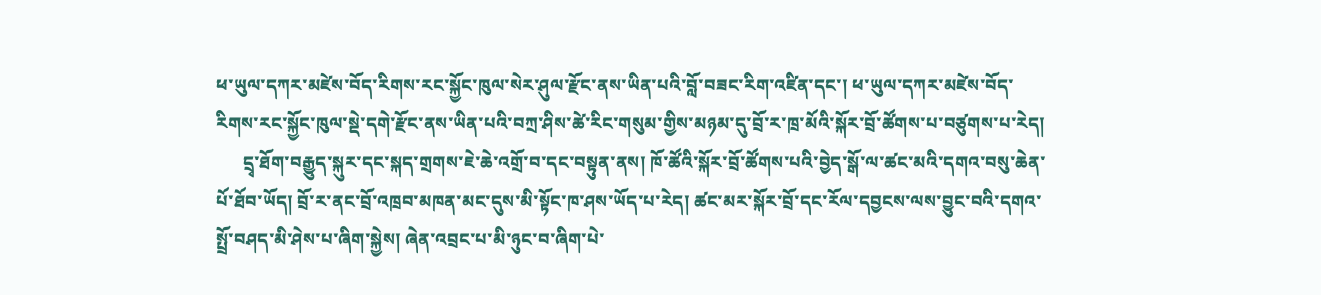ཕ་ཡུལ་དཀར་མཛེས་བོད་རིགས་རང་སྐྱོང་ཁུལ་སེར་ཤུལ་རྫོང་ནས་ཡིན་པའི་བློ་བཟང་རིག་འཛིན་དང་། ཕ་ཡུལ་དཀར་མཛེས་བོད་རིགས་རང་སྐྱོང་ཁུལ་སྡེ་དགེ་རྫོང་ནས་ཡིན་པའི་བཀྲ་ཤིས་ཚེ་རིང་གསུམ་གྱིས་མཉམ་དུ་བྲོ་ར་ཁྲ་མོའི་སྐོར་བྲོ་ཚོགས་པ་བཙུགས་པ་རེད།
      དྲྭ་ཐོག་བརྒྱུད་སྐུར་དང་སྐད་གྲགས་ཇེ་ཆེ་འགྲོ་བ་དང་བསྟུན་ནས། ཁོ་ཚོའི་སྐོར་བྲོ་ཚོགས་པའི་བྱེད་སྒོ་ལ་ཚང་མའི་དགའ་བསུ་ཆེན་པོ་ཐོབ་ཡོད། བྲོ་ར་ནང་བྲོ་འཁྲབ་མཁན་མང་དུས་མི་སྟོང་ཁ་ཤས་ཡོད་པ་རེད། ཚང་མར་སྐོར་བྲོ་དང་རོལ་དབྱངས་ལས་བྱུང་བའི་དགའ་སྤྲོ་བཤད་མི་ཤེས་པ་ཞིག་སྐྱེས། ཞེན་འབྲང་པ་མི་ཉུང་བ་ཞིག་པེ་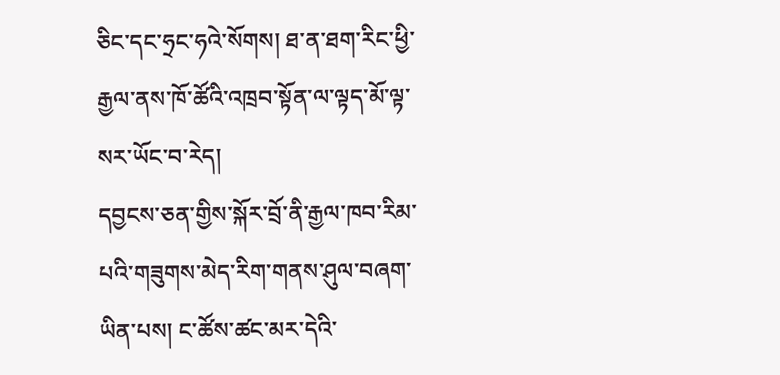ཅིང་དང་ཧྲང་ཧའེ་སོགས། ཐ་ན་ཐག་རིང་ཕྱི་རྒྱལ་ནས་ཁོ་ཚོའི་འཁྲབ་སྟོན་ལ་ལྟད་མོ་ལྟ་སར་ཡོང་བ་རེད།
དབྱངས་ཅན་གྱིས་སྐོར་བྲོ་ནི་རྒྱལ་ཁབ་རིམ་པའི་གཟུགས་མེད་རིག་གནས་ཤུལ་བཞག་ཡིན་པས། ང་ཚོས་ཚང་མར་དེའི་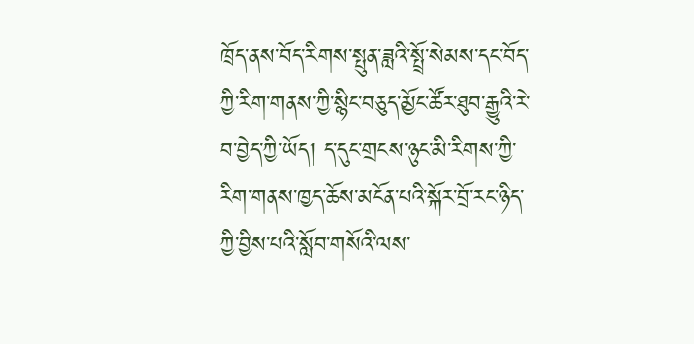ཁྲོད་ནས་བོད་རིགས་སྤུན་ཟླའི་སྤྲོ་སེམས་དང་བོད་ཀྱི་རིག་གནས་ཀྱི་སྙིང་བཅུད་མྱོང་ཚོར་ཐུབ་རྒྱུའི་རེ་བ་བྱེད་ཀྱི་ཡོད། ད་དུང་གྲངས་ཉུང་མི་རིགས་ཀྱི་རིག་གནས་ཁྱད་ཆོས་མངོན་པའི་སྐོར་བྲོ་རང་ཉིད་ཀྱི་བྱིས་པའི་སློབ་གསོའི་ལས་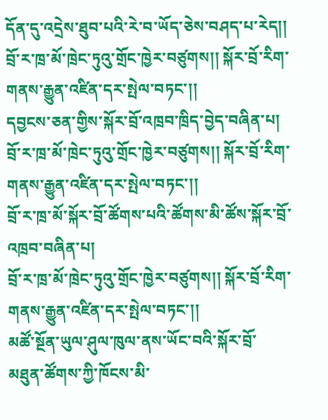དོན་དུ་འདྲེས་ཐུབ་པའི་རེ་བ་ཡོད་ཅེས་བཤད་པ་རེད།།
བྲོ་ར་ཁྲ་མོ་ཁྲེང་ཏུའུ་གྲོང་ཁྱེར་བཙུགས།། སྐོར་བྲོ་རིག་གནས་རྒྱུན་འཛིན་དར་སྤེལ་བཏང་།།
དབྱངས་ཅན་གྱིས་སྐོར་བྲོ་འཁྲབ་ཁྲིད་བྱེད་བཞིན་པ།
བྲོ་ར་ཁྲ་མོ་ཁྲེང་ཏུའུ་གྲོང་ཁྱེར་བཙུགས།། སྐོར་བྲོ་རིག་གནས་རྒྱུན་འཛིན་དར་སྤེལ་བཏང་།།
བྲོ་ར་ཁྲ་མོ་སྐོར་བྲོ་ཚོགས་པའི་ཚོགས་མི་ཚོས་སྐོར་བྲོ་འཁྲབ་བཞིན་པ།
བྲོ་ར་ཁྲ་མོ་ཁྲེང་ཏུའུ་གྲོང་ཁྱེར་བཙུགས།། སྐོར་བྲོ་རིག་གནས་རྒྱུན་འཛིན་དར་སྤེལ་བཏང་།།
མཚོ་སྔོན་ཡུལ་ཤུལ་ཁུལ་ནས་ཡོང་བའི་སྐོར་བྲོ་མཐུན་ཚོགས་ཀྱི་ཁོངས་མི་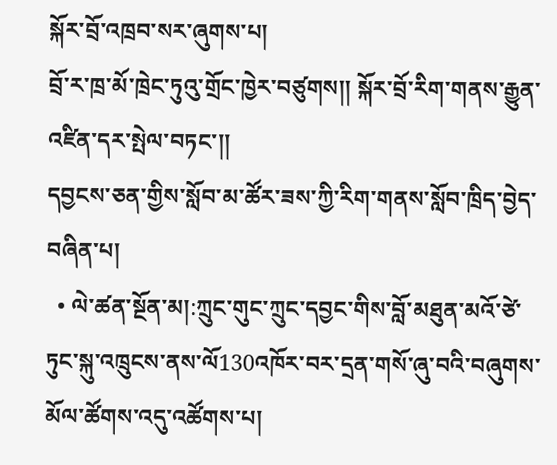སྐོར་བྲོ་འཁྲབ་སར་ཞུགས་པ།
བྲོ་ར་ཁྲ་མོ་ཁྲེང་ཏུའུ་གྲོང་ཁྱེར་བཙུགས།། སྐོར་བྲོ་རིག་གནས་རྒྱུན་འཛིན་དར་སྤེལ་བཏང་།།
དབྱངས་ཅན་གྱིས་སློབ་མ་ཚོར་ཟས་ཀྱི་རིག་གནས་སློབ་ཁྲིད་བྱེད་བཞིན་པ།
  • ལེ་ཚན་སྔོན་མ།:ཀྲུང་གུང་ཀྲུང་དབྱང་གིས་བློ་མཐུན་མའོ་ཙེ་ཏུང་སྐུ་འཁྲུངས་ནས་ལོ130འཁོར་བར་དྲན་གསོ་ཞུ་བའི་བཞུགས་མོལ་ཚོགས་འདུ་འཚོགས་པ།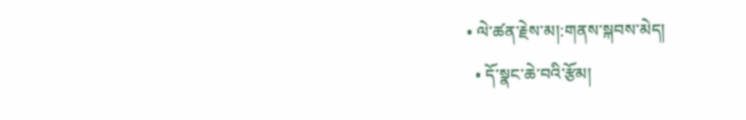• ལེ་ཚན་རྗེས་མ།:གནས་སྐབས་མེད།
  • དོ་སྣང་ཆེ་བའི་རྩོམ།